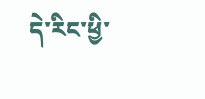དེ་རིང་ཕྱི་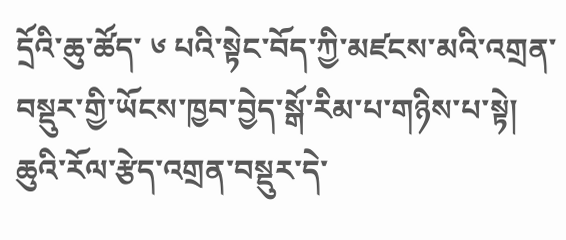དྲོའི་ཆུ་ཚོད་ ༦ པའི་སྟེང་བོད་ཀྱི་མཛངས་མའི་འགྲན་བསྡུར་གྱི་ཡོངས་ཁྱབ་བྱེད་སྒོ་རིམ་པ་གཉིས་པ་སྟེ། ཆུའི་རོལ་རྩེད་འགྲན་བསྡུར་དེ་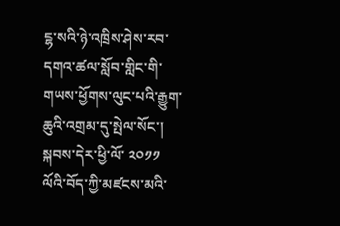ངྷ་སའི་ཉེ་འཁྲིས་ཤེས་རབ་དགའ་ཚལ་སློབ་གླིང་གི་གཡས་ཕྱོགས་ལུང་པའི་རྒྱུག་ཆུའི་འགྲམ་དུ་སྤེལ་སོང་། སྐབས་དེར་ཕྱི་ལོ་ ༢༠༡༡ ལོའི་བོད་ཀྱི་མཛངས་མའི་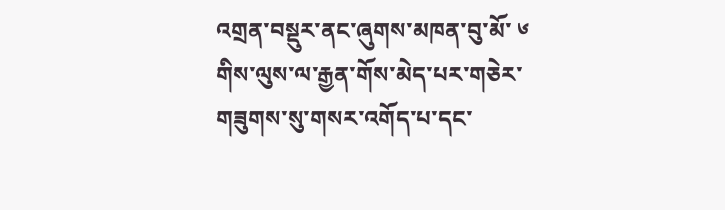འགྲན་བསྡུར་ནང་ཞུགས་མཁན་བུ་མོ་ ༦ གིས་ལུས་ལ་རྒྱན་གོས་མེད་པར་གཅེར་གཟུགས་སུ་གསར་འགོད་པ་དང་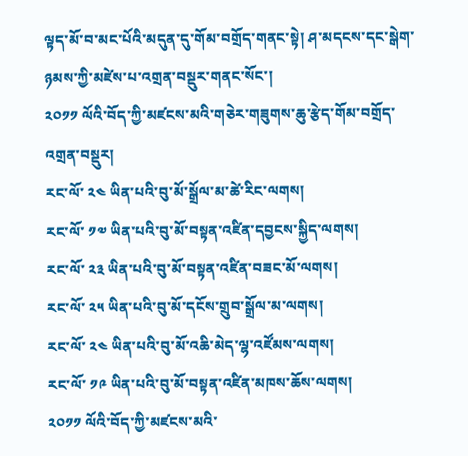ལྟད་མོ་བ་མང་པོའི་མདུན་དུ་གོམ་བགྲོད་གནང་སྟེ། ཤ་མདངས་དང་སྒེག་ཉམས་ཀྱི་མཛེས་པ་འགྲན་བསྡུར་གནང་སོང་།
༢༠༡༡ ལོའི་བོད་ཀྱི་མཛངས་མའི་གཅེར་གཟུགས་ཆུ་རྩེད་གོམ་བགྲོད་འགྲན་བསྡུར།
རང་ལོ་ ༢༤ ཡིན་པའི་བུ་མོ་སྒྲོལ་མ་ཚེ་རིང་ལགས།
རང་ལོ་ ༡༧ ཡིན་པའི་བུ་མོ་བསྟན་འཛིན་དབྱངས་སྐྱིད་ལགས།
རང་ལོ་ ༢༣ ཡིན་པའི་བུ་མོ་བསྟན་འཛིན་བཟང་མོ་ལགས།
རང་ལོ་ ༢༥ ཡིན་པའི་བུ་མོ་དངོས་གྲུབ་སྒྲོལ་མ་ལགས།
རང་ལོ་ ༢༤ ཡིན་པའི་བུ་མོ་འཆི་མེད་ལྷ་འཛོམས་ལགས།
རང་ལོ་ ༡༩ ཡིན་པའི་བུ་མོ་བསྟན་འཛིན་མཁས་ཆོས་ལགས།
༢༠༡༡ ལོའི་བོད་ཀྱི་མཛངས་མའི་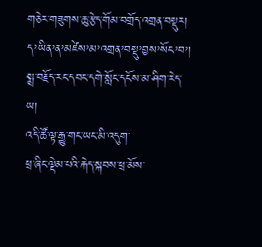གཅེར་གཟུགས་ཆུ་རྩེད་གོམ་བགྲོད་འགྲན་བསྡུར།
ད’ཡིན’ན’མཛེས’མ’འགྲན’བསྡུ’བྱས’སོང’བ’།
སྨྲ་བརྗོད་རང་དབང་དགེ་སློང་དངོས་མ་ཤིག་རེད་ཡ།
འདི་ཚོ་ལྟ་རྒྱུ་གང་ཡང་མི་འདུག་
ཕྲ་ཞིང་ལྡེམ་པའི་རྐེད་སྐབས་ཕྲ་མོས་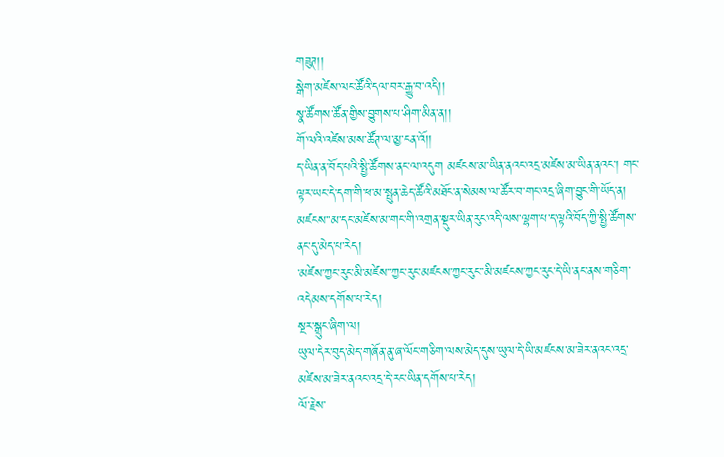གཟུཊ།།
སྒེག་མཛེས་ལང་ཚོའི་དལ་བར་རྒྱུ་བ་འདི།།
སྣ་ཚོགས་ཚོན་གྱིས་བྱུགས་པ་ཤིག་མིན་ན།།
གོ་ལའི་འཛེས་མས་ཚོཊ་ལ་མྱ་ངན་འོ།།
ད་ཡིན་ན་བོད་པའི་སྤྱི་ཚོགས་ནང་ལ་འདུག མཛངས་མ་ཡིན་ནའང་འདྲ་མཛེས་མ་ཡིན་ནའང་། གང་ལྟར་ཡང་དེ་དག་གི་ཕ་མ་སྤུན་ཆེད་ཚོའི་མཐོང་ན་སེམས་ལ་ཚོར་བ་གང་འདྲ་ཞིག་བྱུང་གི་ཡོད་ན།
མཛངས་་མ་དང་མཛེས་མ་གང་གི་འགྲན་སྡུར་ཡིན་རུང་འདི་ལས་ལྷག་པ་ད་ལྟའི་བོད་ཀྱི་སྤྱི་ཚོགས་ནང་དུ་མེད་པ་རེད།
་མཛེས་ཀྱང་རུང་མི་མཛེས་་ཀྱང་རུང་མཛངས་ཀྱང་རུང་་མི་མཛངས་ཀྱང་རུང་དེ་ཡི་ནང་ནས་གཅིག་འདེམས་དགོས་པ་རེད།
སྔར་སྒྲུང་ཞིག་ལ།
ཡུལ་དེར་བུད་མེད་གཞོན་ནུ་ཞ་ལོང་གཅིག་ལས་མེད་དུས་ཡུལ་དེ་ཡི་མཛངས་མ་ཟེར་ནའང་འདྲ་མཛེས་མ་ཟེར་ནའང་འདྲ་དེ་རང་ཡིན་དགོས་པ་རེད།
ལོ་རྗེས་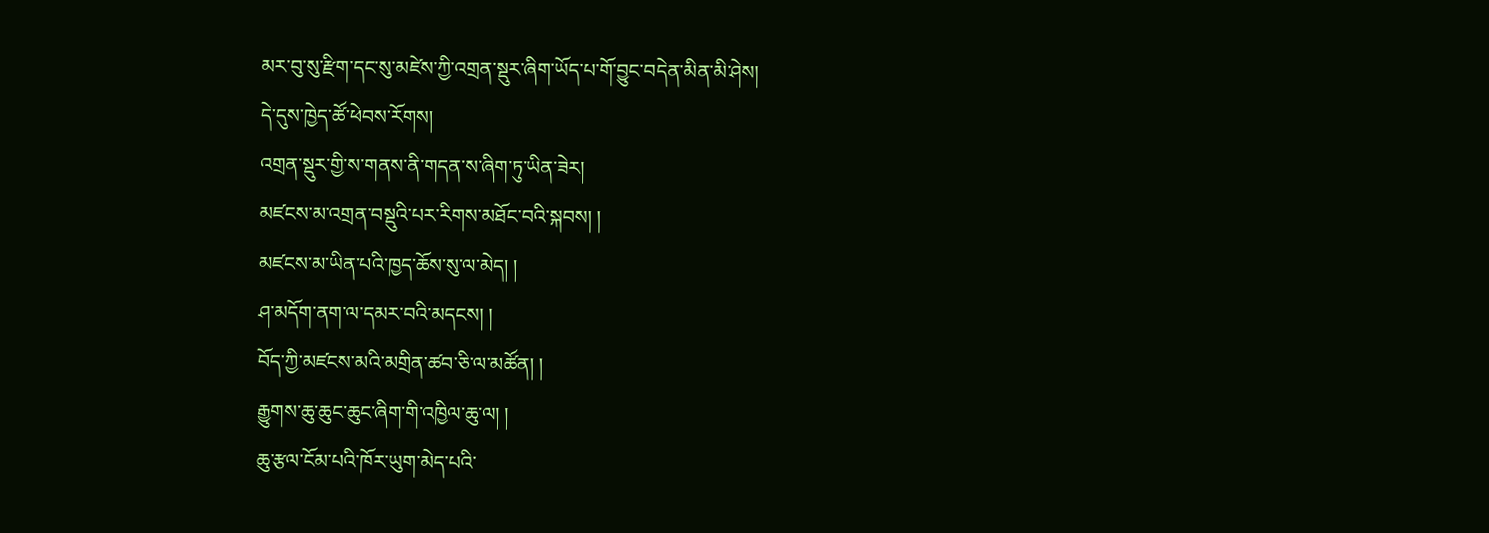མར་བུ་སུ་རྫིག་དང་སུ་མཛེས་ཀྱི་འགྲན་སྡུར་ཞིག་ཡོད་པ་གོ་བྱུང་བདེན་མིན་མི་ཤེས།
དེ་དུས་ཁྱེད་ཚོ་ཕེབས་རོགས།
འགྲན་སྡུར་གྱི་ས་གནས་ནི་གདན་ས་ཞིག་ཏུ་ཡིན་ཟེར།
མཛངས་མ་འགྲན་བསྡུའི་པར་རིགས་མཐོང་བའི་སྐབས། །
མཛངས་མ་ཡིན་པའི་ཁྱད་ཆོས་སུ་ལ་མེད། །
ཤ་མདོག་ནག་ལ་དམར་བའི་མདངས། །
བོད་ཀྱི་མཛངས་མའི་མགྲིན་ཚབ་ཅི་ལ་མཚོན། །
རྒྱུགས་ཆུ་ཆུང་ཆུང་ཞིག་གི་འཁྱིལ་ཆུ་ལ། །
ཆུ་རྩལ་ངོམ་པའི་ཁོར་ཡུག་མེད་པའི་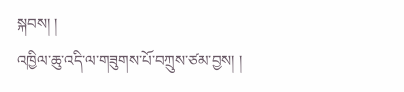སྐབས། །
འཁྱིལ་ཆུ་འདི་ལ་གཟུགས་པོ་བཀྲུས་ཙམ་བྱས། །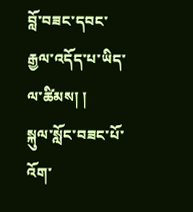བློ་བཟང་དབང་རྒྱལ་འདོད་པ་ཡིད་ལ་ཚིམས། །
སྐུལ་སློང་བཟང་པོ་འོག་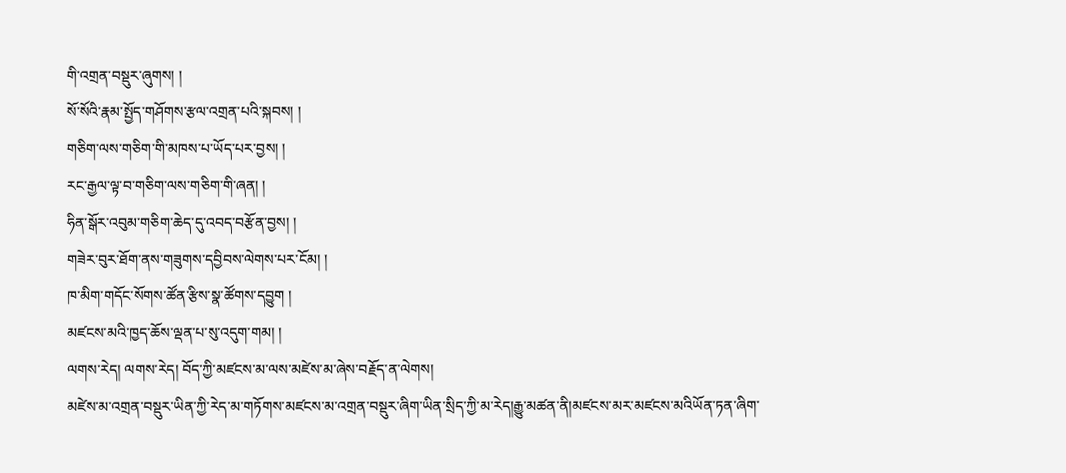གི་འགྲན་བསྡུར་ཞུགས། །
སོ་སོའི་རྣམ་སྤྱོད་གཤོགས་རྩལ་འགྲན་པའི་སྐབས། །
གཅིག་ལས་གཅིག་གི་མཁས་པ་ཡོད་པར་བྱས། །
རང་རྒྱལ་ལྟ་བ་གཅིག་ལས་གཅིག་གི་ཞན། །
ཧིན་སྒོར་འབུམ་གཅིག་ཆེད་དུ་འབད་བརྩོན་བྱས། །
གཟེར་བུར་ཐོག་ནས་གཟུགས་དབྱིབས་ལེགས་པར་ངོམ། །
ཁ་མིག་གདོང་སོགས་ཚོན་རྩིས་སྣ་ཚོགས་དབྱུག །
མཛངས་མའི་ཁྱད་ཆོས་ལྡན་པ་སུ་འདུག་གམ། །
ལགས་རེད། ལགས་རེད། བོད་ཀྱི་མཛངས་མ་ལས་མཛེས་མ་ཞེས་བརྗོད་ན་ལེགས།
མཛེས་མ་འགྲན་བསྡུར་ཡིན་ཀྱི་རེད་མ་གཏོགས་མཛངས་མ་འགྲན་བསྡུར་ཞིག་ཡིན་སྲིད་ཀྱི་མ་རེད།རྒྱུ་མཚན་ནི།མཛངས་མར་མཛངས་མའིཡོན་ཏན་ཞིག་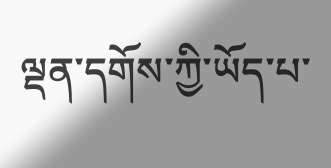ལྡན་དགོས་ཀྱི་ཡོད་པ་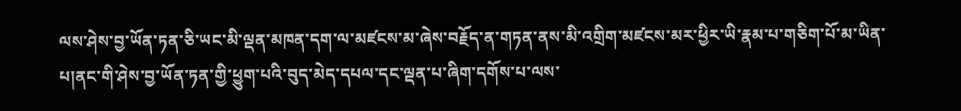ལས་ཤེས་བྱ་ཡོན་ཏན་ཅི་ཡང་མི་ལྡན་མཁན་དག་ལ་མཛངས་མ་ཞེས་བརྗོད་ན་གཏན་ནས་མི་འགྲིག་མཛངས་མར་ཕྱིར་ཡི་རྣམ་པ་གཅིག་པོ་མ་ཡིན་པ།ནང་གི་ཤེས་བྱ་ཡོན་ཏན་གྱི་ཕྱུག་པའི་བུད་མེད་དཔལ་དང་ལྡན་པ་ཞིག་དགོས་པ་ལས་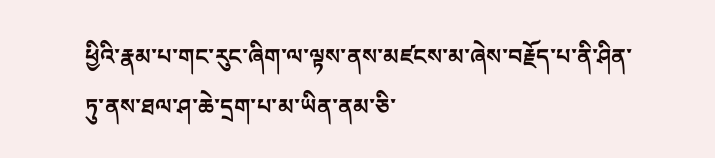ཕྱིའི་རྣམ་པ་གང་རུང་ཞིག་ལ་ལྟས་ནས་མཛངས་མ་ཞེས་བརྗོད་པ་ནི་ཤིན་ཏུ་ནས་ཐལ་ཤ་ཆེ་དྲག་པ་མ་ཡིན་ནམ་ཅི་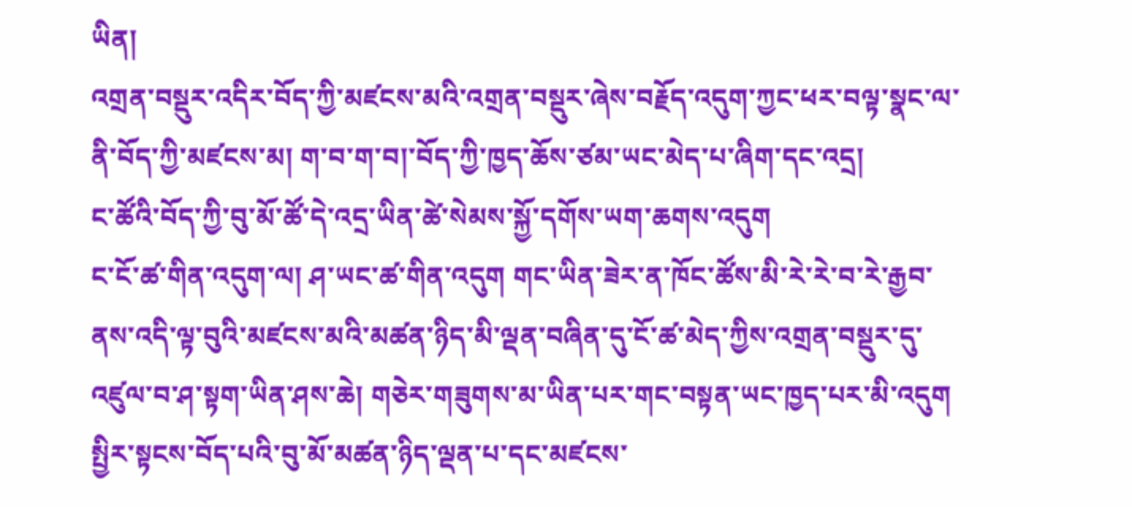ཡིན།
འགྲན་བསྡུར་འདིར་བོད་ཀྱི་མཛངས་མའི་འགྲན་བསྡུར་ཞེས་བརྗོད་འདུག་ཀྱང་ཕར་བལྟ་སྣང་ལ་ནི་བོད་ཀྱི་མཛངས་མ། ག་བ་ག་བ།་བོད་ཀྱི་ཁྱད་ཆོས་ཙམ་ཡང་མེད་པ་ཞིག་དང་འདྲ།
ང་ཚོའི་བོད་ཀྱི་བུ་མོ་ཚོ་དེ་འདྲ་ཡིན་ཚེ་སེམས་སྐྱོ་དགོས་ཡག་ཆགས་འདུག
ང་ངོ་ཚ་གིན་འདུག་ལ། ཤ་ཡང་ཚ་གིན་འདུག གང་ཡིན་ཟེར་ན་ཁོང་ཚོས་མི་རེ་རེ་བ་རེ་རྒྱབ་ནས་འདི་ལྟ་བུའི་མཛངས་མའི་མཚན་ཉིད་མི་ལྡན་བཞིན་དུ་ངོ་ཚ་མེད་ཀྱིས་འགྲན་བསྡུར་དུ་འཛུལ་བ་ཤ་སྟག་ཡིན་ཤས་ཆེ། གཅེར་གཟུགས་མ་ཡིན་པར་གང་བསྟན་ཡང་ཁྱད་པར་མི་འདུག
སྤྱིར་སྟངས་བོད་པའི་བུ་མོ་མཚན་ཉིད་ལྡན་པ་དང་མཛངས་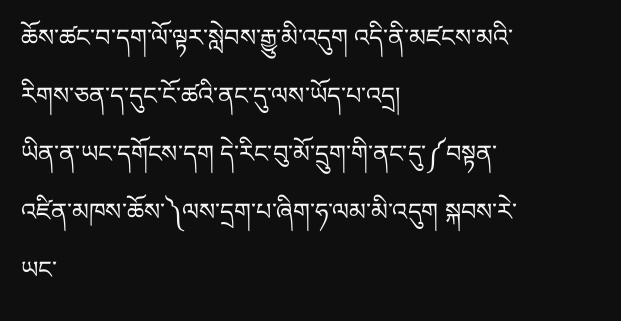ཆོས་ཚང་བ་དག་ལོ་ལྟར་སླེབས་རྒྱུ་མི་འདུག འདི་ནི་མཛངས་མའི་རིགས་ཅན་ད་དུང་ངོ་ཚའི་ནང་དུ་ལས་ཡོད་པ་འདྲ།
ཡིན་ན་ཡང་དགོངས་དག དེ་རིང་བུ་མོ་དྲུག་གི་ནང་དུ་༼བསྟན་འཛིན་མཁས་ཆོས་༽ལས་དྲག་པ་ཞིག་ཧ་ལམ་མི་འདུག སྐབས་རེ་ཡང་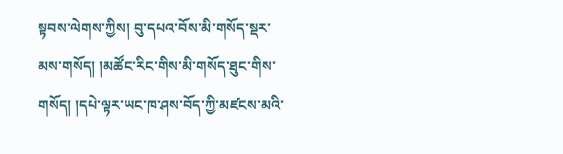སྟབས་ལེགས་ཀྱིས། བུ་དཔའ་བོས་མི་གསོད་སྡར་མས་གསོད། །མཚོང་རིང་གིས་མི་གསོད་ཐུང་གིས་གསོད། །དཔེ་ལྟར་ཡང་ཁ་ཤས་བོད་ཀྱི་མཛངས་མའི་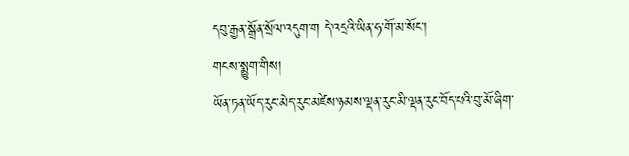དབུ་རྒྱན་སྒྲོན་སྲོལ་འདུག་ག དེ་འདྲའི་ཡིན་ཧ་གོ་མ་སོང་།
གངས་སྨྱུག་གིས།
ཡོན་ཏན་ཡོད་རུང་མེད་རུང་མཛེས་ཉམས་ལྡན་རུང་མི་ལྡན་རུང་བོད་པའི་བུ་མོ་ཞིག་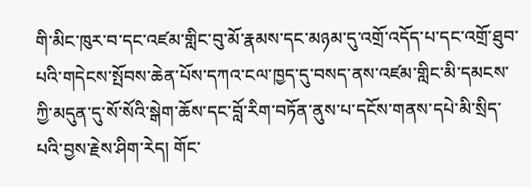གི་མིང་ཁུར་བ་དང་འཛམ་གླིང་བུ་མོ་རྣམས་དང་མཉམ་དུ་འགྲོ་འདོད་པ་དང་འགྲོ་ཐུབ་པའི་གདེངས་སྤོབས་ཆེན་པོས་དཀའ་ངལ་ཁྱད་དུ་བསད་ནས་འཛམ་གླིང་མི་དམངས་ཀྱི་མདུན་དུ་སོ་སོའི་སྒེག་ཆོས་དང་བློ་རིག་བཏོན་ནུས་པ་དངོས་གནས་དཔེ་མི་སྲིད་པའི་བྱས་རྗེས་ཤིག་རེད། གོང་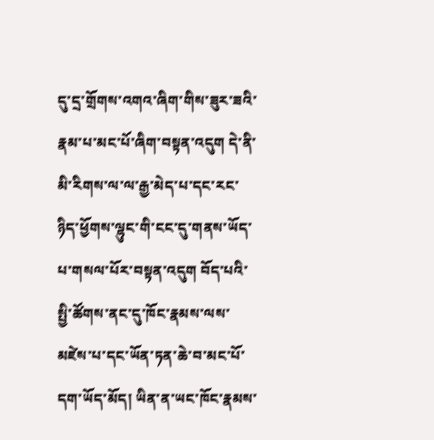དུ་དྲ་གྲོགས་འགའ་ཞིག་གིས་ཟུར་ཟའི་རྣམ་པ་མང་པོ་ཞིག་བསྟན་འདུག དེ་ནི་མི་རིགས་ལ་ལ་རྒྱ་མེད་པ་དང་རང་ཉིད་ཕྱོགས་ལྷུང་གི་ངང་དུ་གནས་ཡོད་པ་གསལ་པོར་བསྟན་འདུག བོད་པའི་སྤྱི་ཚོགས་ནང་དུ་ཁོང་རྣམས་ལས་མཛེས་པ་དང་ཡོན་ཏན་ཆེ་བ་མང་པོ་དག་ཡོད་མོད། ཡིན་ན་ཡང་ཁོང་རྣམས་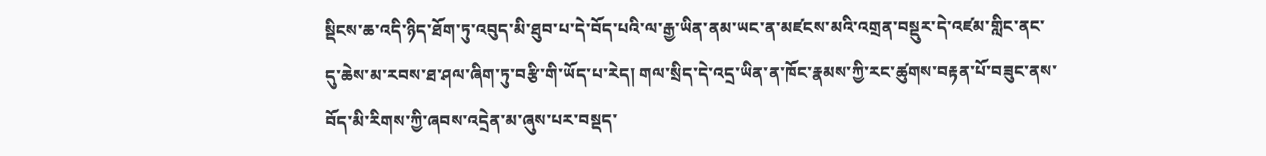སྡིངས་ཆ་འདི་ཉིད་ཐོག་ཏུ་འབུད་མི་ཐུབ་པ་དེ་བོད་པའི་ལ་རྒྱ་ཡིན་ནམ་ཡང་ན་མཛངས་མའི་འགྲན་བསྡུར་དེ་འཛམ་གླིང་ནང་དུ་ཆེས་མ་རབས་ཐ་ཤལ་ཞིག་ཏུ་བརྩི་གི་ཡོད་པ་རེད། གལ་སྲིད་དེ་འདྲ་ཡིན་ན་ཁོང་རྣམས་ཀྱི་རང་ཚུགས་བརྟན་པོ་བཟུང་ནས་བོད་མི་རིགས་ཀྱི་ཞབས་འདྲེན་མ་ཞུས་པར་བསྡད་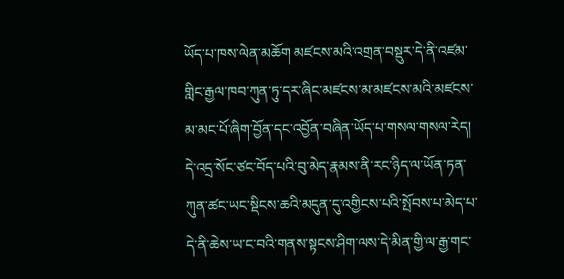ཡོད་པ་ཁས་ལེན་མཆོག མཛངས་མའི་འགྲན་བསྡུར་དེ་ནི་འཛམ་གླིང་རྒྱལ་ཁབ་ཀུན་ཏུ་དར་ཞིང་མཛངས་མ་མཛངས་མའི་མཛངས་མ་མང་པོ་ཞིག་བྱོན་དང་འབྱོན་བཞིན་ཡོད་པ་གསལ་གསལ་རེད། དེ་འདྲ་སོང་ཙང་བོད་པའི་བུ་མེད་རྣམས་ནི་རང་ཉིད་ལ་ཡོན་ཏན་ཀུན་ཚང་ཡང་སྡིངས་ཆའི་མདུན་དུ་འགྱིངས་པའི་སྤོབས་པ་མེད་པ་དེ་ནི་ཆེས་ཡ་ང་བའི་གནས་སྟངས་ཤིག་ལས་དེ་མིན་གྱི་ལ་རྒྱ་གང་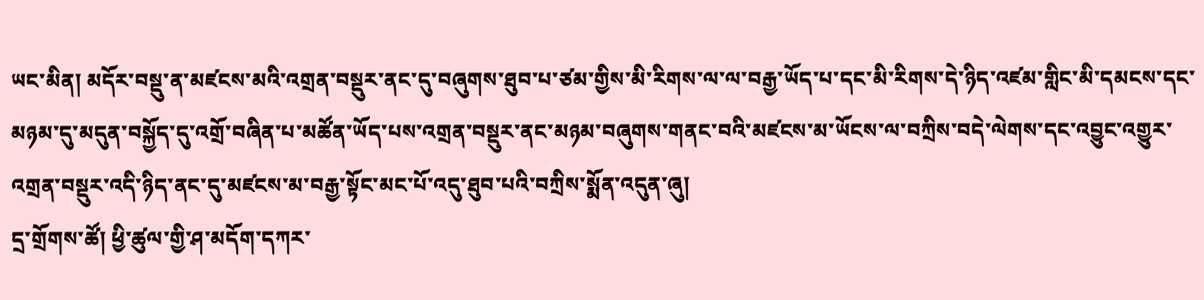ཡང་མིན། མདོར་བསྡུ་ན་མཛངས་མའི་འགྲན་བསྡུར་ནང་དུ་བཞུགས་ཐུབ་པ་ཙམ་གྱིས་མི་རིགས་ལ་ལ་བརྒྱ་ཡོད་པ་དང་མི་རིགས་དེ་ཉིད་འཛམ་གླིང་མི་དམངས་དང་མཉམ་དུ་མདུན་བསྐྱོད་དུ་འགྲོ་བཞིན་པ་མཚོན་ཡོད་པས་འགྲན་བསྡུར་ནང་མཉམ་བཞུགས་གནང་བའི་མཛངས་མ་ཡོངས་ལ་བཀྲིས་བདེ་ལེགས་དང་འབྱུང་འགྱུར་འགྲན་བསྡུར་འདི་ཉིད་ནང་དུ་མཛངས་མ་བརྒྱ་སྟོང་མང་པོ་འདུ་ཐུབ་པའི་བཀྲིས་སྨོན་འདུན་ཞུ།
དྲ་གྲོགས་ཚོ། ཕྱི་ཚུལ་གྱི་ཤ་མདོག་དཀར་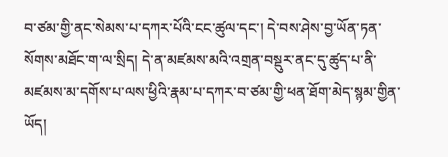བ་ཙམ་གྱི་ནང་སེམས་པ་དཀར་པོའི་ངང་ཚུལ་དང་། དེ་བས་ཤེས་བྱ་ཡོན་ཏན་སོགས་མཐོང་ག་ལ་སྲིད། དེ་ན་མཛམས་མའི་འགྲན་བསྡུར་ནང་དུ་ཚུད་པ་ནི་མཛམས་མ་དགོས་པ་ལས་ཕྱིའི་རྣམ་པ་དཀར་བ་ཙམ་གྱི་ཕན་ཐོག་མེད་སྙམ་གྱིན་ཡོད།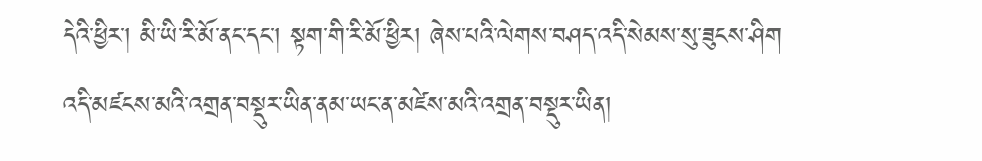དེའི་ཕྱིར་། མི་ཡི་རི་མོ་ནང་དང་། སྟག་གི་རི་མོ་ཕྱིར། ཞེས་པའི་ལེགས་བཤད་འདི་སེམས་སུ་ཟུངས་ཤིག
འདི་མཛངས་མའི་འགྲན་བསྡུར་ཡིན་ནམ་ཡང་ན་མཛེས་མའི་འགྲན་བསྡུར་ཡིན།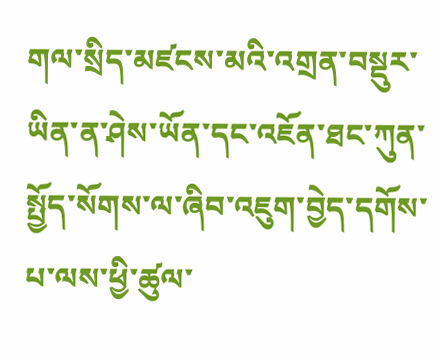གལ་སྲིད་མཛངས་མའི་འགྲན་བསྡུར་ཡིན་ན་ཤེས་ཡོན་དང་འཇོན་ཐང་ཀུན་སྤྱོད་སོགས་ལ་ཞིབ་འཇུག་བྱེད་དགོས་པ་ལས་ཕྱི་ཚུལ་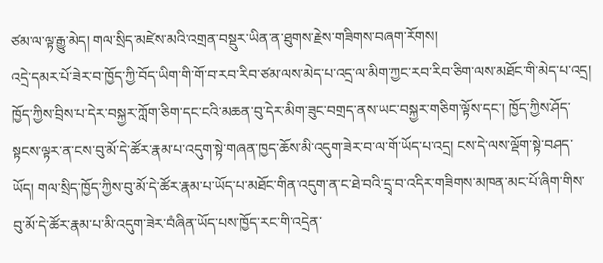ཙམ་ལ་ལྟ་རྒྱུ་མེད། གལ་སྲིད་མཛེས་མའི་འགྲན་བསྡུར་ཡིན་ན་ཐུགས་རྗེས་གཟིགས་བཞག་རོགས།
འདྲེ་དམར་པོ་ཟེར་བ་ཁྱོད་ཀྱི་བོད་ཡིག་གི་གོ་བ་རབ་རིབ་ཙམ་ལས་མེད་པ་འདྲ་ལ་མིག་ཀྱང་རབ་རིབ་ཅིག་ལས་མཐོང་གི་མེད་པ་འདྲ། ཁྱོད་ཀྱིས་བྲིས་པ་དེར་བསྐྱར་ཀློག་ཅིག་དང་ངའི་མཆན་བུ་དེར་མིག་ཟུང་བགྲད་ནས་ཡང་བསྐྱར་གཅིག་ལྟོས་དང་། ཁྱོད་ཀྱིས་ཤོད་སྟངས་ལྟར་ན་ངས་བུ་མོ་དེ་ཚོར་རྣམ་པ་འདུག་སྟེ་གཞན་ཁྱད་ཆོས་མི་འདུག་ཟེར་བ་ལ་གོ་ཡོད་པ་འདྲ། ངས་དེ་ལས་ལྡོག་སྟེ་བཤད་ཡོད། གལ་སྲིད་ཁྱོད་ཀྱིས་བུ་མོ་དེ་ཚོར་རྣམ་པ་ཡོད་པ་མཐོང་གིན་འདུག་ན་ང་ཐེ་བའི་དྲྭ་བ་འདིར་གཟིགས་མཁན་མང་པོ་ཞིག་གིས་བུ་མོ་དེ་ཚོར་རྣམ་པ་མི་འདུག་ཟེར་བཾཞིན་ཡོད་པས་ཁྱོད་རང་གི་འདྲེན་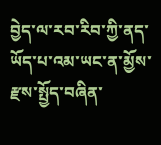བྱེད་ལ་རབ་རིབ་ཀྱི་ནད་ཡོད་པ་འམ་ཡང་ན་མྱོས་རྫས་སྤྱོད་བཞིན་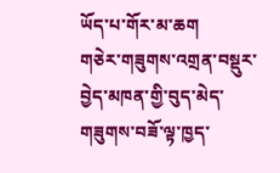ཡོད་པ་གོར་མ་ཆག
གཅེར་གཟུགས་འགྲན་བསྡུར་བྱེད་མཁན་གྱི་བུད་མེད་གཟུགས་བཟོ་ལྟ་ཁྱད་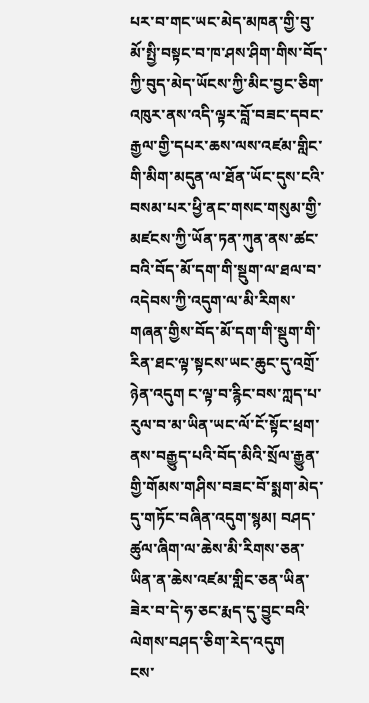པར་བ་གང་ཡང་མེད་མཁན་གྱི་བུ་མོ་སྤྱི་བསྟང་བ་ཁ་ཤས་ཤིག་གིས་བོད་ཀྱི་བུད་མེད་ཡོངས་ཀྱི་མིང་བྱང་ཅིག་འཁུར་ནས་འདི་ལྟར་བློ་བཟང་དབང་རྒྱལ་གྱི་དཔར་ཆས་ལས་འཇ༹མ་གླིང་གི་མིག་མདུན་ལ་ཐོན་ཡོང་དུས་ངའི་བསམ་པར་ཕྱི་ནང་གསང་གསུམ་གྱི་མཇ༹ངས་ཀྱི་ཡོན་ཏན་ཀུན་ནས་ཚང་བའི་བོད་མོ་དག་གི་སྡུག་ལ་ཐལ་བ་འདེབས་ཀྱི་འདུག་ལ་མི་རིགས་གཞན་གྱིས་བོད་མོ་དག་གི་སྡུག་གི་རིན་ཐང་ལྟ་སྟངས་ཡང་ཆུང་དུ་འགྲོ་ཉེན་འདུག ང་ལྟ་བ་རྙིང་བས་ཀླད་པ་རུལ་བ་མ་ཡིན་ཡང་ལོ་ངོ་སྟོང་ཕྲག་ནས་བརྒྱུད་པའི་བོད་མིའི་སྲོལ་རྒྱུན་གྱི་གོམས་གཤིས་བཟང་བོ་སྨག་མེད་དུ་གཏོང་བཞིན་འདུག་སྙམ། བཤད་ཚུལ་ཞིག་ལ་ཆེས་མི་རིགས་ཅན་ཡིན་ན་ཆེས་འཇ༹མ་གླིང་ཅན་ཡིན་ཟེར་བ་དེ་ཧ་ཅང་རྨད་དུ་བྱུང་བའི་ལེགས་བཤད་ཅིག་རེད་འདུག
ངས་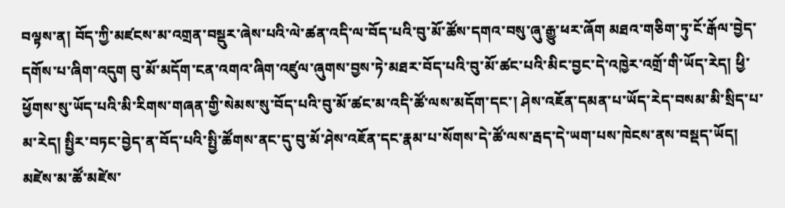བལྟས་ན། བོད་ཀྱི་མཛངས་མ་འགྲན་བསྡུར་ཞེས་པའི་ལེ་ཚན་འདི་ལ་བོད་པའི་བུ་མོ་ཚོས་དགའ་བསུ་ཞུ་རྒྱུ་ཕར་ཞོག མཐའ་གཅིག་ཏུ་ངོ་རྒོལ་བྱེད་དགོས་པ་ཞིག་འདུག བུ་མོ་མདོག་ངན་འགའ་ཞིག་འཛུལ་ཞུགས་བྱས་ཏེ་མཐར་བོད་པའི་བུ་མོ་ཚང་པའི་མིང་བྱང་དེ་འཁྱེར་འགྲོ་གི་ཡོད་རེད། ཕྱི་ཕྱོགས་སུ་ཡོད་པའི་མི་རིགས་གཞན་གྱི་སེམས་སུ་བོད་པའི་བུ་མོ་ཚང་མ་འདི་ཚོ་ལས་མདོག་དང་། ཤེས་འཇོན་དམན་པ་ཡོད་རེད་བསམ་མི་སྲིད་པ་མ་རེད། སྤྱིར་བཏང་བྱེད་ན་བོད་པའི་སྤྱི་ཚོགས་ནང་དུ་བུ་མོ་ཤེས་འཇོན་དང་རྣམ་པ་སོགས་དེ་ཚོ་ལས་རྦད་དེ་ཡག་པས་ཁེངས་ནས་བསྡད་ཡོད།
མཛེས་མ་ཚོ་མཛེས་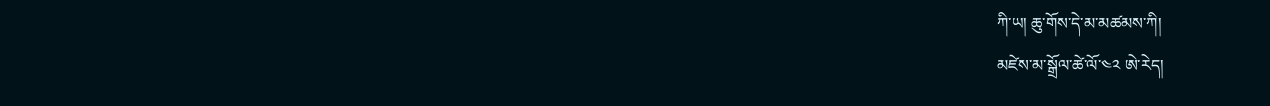ཀི་ཡ། ཆུ་གོས་དེ་མ་མཚམས་ཀི།
མཛེས་མ་སྒྲོལ་ཚེ་ལོ་༤༢ ཨེ་རེད།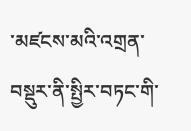་མཛངས་མའི་འགྲན་བསྡུར་ནི་སྤྱིར་བཏང་གི་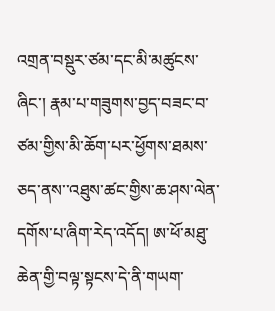འགྲན་བསྡུར་ཙམ་དང་མི་མཚུངས་ཞིང་། རྣམ་པ་གཟུགས་བྱད་བཟང་བ་ཙམ་གྱིས་མི་ཆོག་པར་ཕྱོགས་ཐམས་ཅད་ནས་་འཐུས་ཚང་གྱིས་ཆ་ཤས་ལེན་དགོས་པ་ཞིག་རེད་འདོད། ཨ་ཕོ་མཐུ་ཆེན་གྱི་བལྟ་སྟངས་དེ་ནི་གཡག་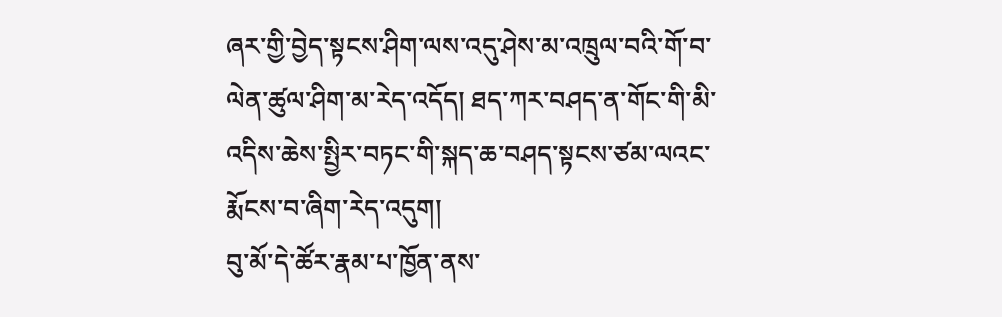ཞར་གྱི་བྱེད་སྟངས་ཤིག་ལས་འདུ་ཤེས་མ་འཁྲུལ་བའི་གོ་བ་ལེན་ཚུལ་ཤིག་མ་རེད་འདོད། ཐད་ཀར་བཤད་ན་གོང་གི་མི་འདིས་ཆེས་སྤྱིར་བཏང་གི་སྐད་ཆ་བཤད་སྟངས་ཙམ་ལའང་རྨོངས་བ་ཞིག་རེད་འདུག།
བུ་མོ་དེ་ཚོར་རྣམ་པ་ཁྱོན་ནས་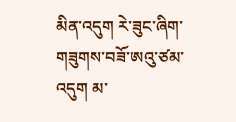མིན་འདུག རེ་ཟུང་ཞིག་གཟུགས་བཟོ་ཨའུ་ཙམ་འདུག མ་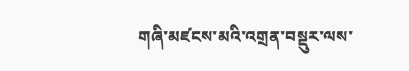གཞི་མཛངས་མའི་འགྲན་བསྡུར་ལས་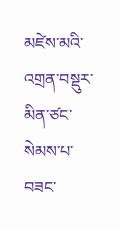མཛེས་མའི་འགྲན་བསྡུར་མིན་ཙང་སེམས་པ་བཟང་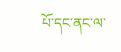པོ་དང་ནང་ལ་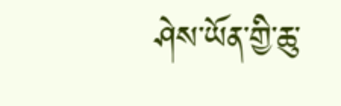ཤེས་ཡོན་གྱི་ཆུ་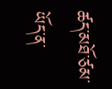ཚད་མཐོ་ཙམ་ཡོད་ན་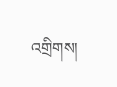འགྲིགས།